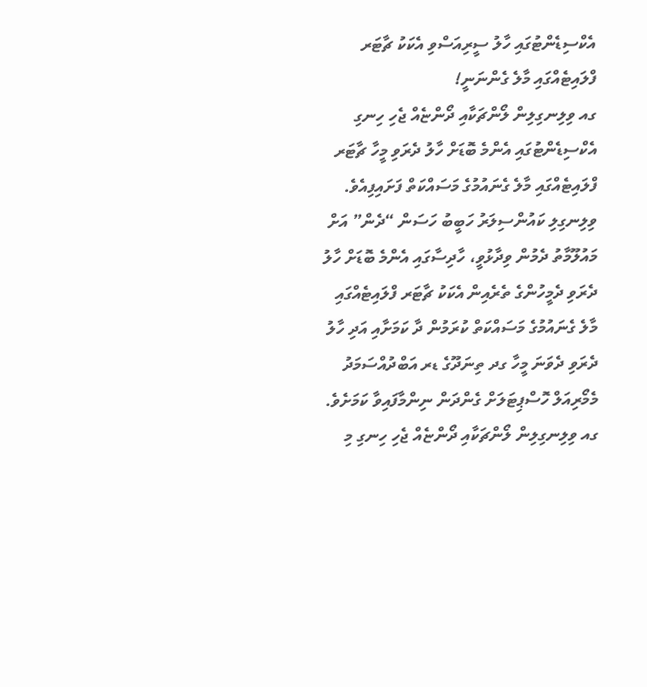އެކްސިޑެންޓުގައި ހާލު ސީރިއަސްވި އެކަކު ޗާޓަރ ފްލައިޓެއްގައި މާލެ ގެންނަނީ!
ގއ ވިލިނގިލިން ލޯންޗަކާއި ދޯންޏެއް ޖެހި ހިނގި އެކްސިޑެންޓުގައި އެންމެ ބޮޑަށް ހާލު ދެރަވި މީހާ ޗާޓަރ ފްލައިޓެއްގައި މާލެ ގެނައުމުގެ މަސައްކަތް ފަށައިފިއެވެ.
ވިލިނގިލި ކައުންސިލަރު ހަބީބު ހަސަން “ދެން” އަށް މައުލޫމާތު ދެމުން ވިދާޅުވީ، ހާދިސާގައި އެންމެ ބޮޑަށް ހާލު ދެރަވި ދެމީހުންގެ ތެރެއިން އެކަކު ޗާޓަރ ފްލައިޓެއްގައި މާލެ ގެނައުމުގެ މަސައްކަތް ކުރަމުން ދާ ކަމަށާއި އަދި ހާލު ދެރަވި ދެވަނަ މީހާ ގދ ތިނަދޫގެ ޑރ އަބްދުއްސަމަދު މެމޯރިއަލް ހޮސްޕިޓަލަށް ގެންދަން ނިންމާފައިވާ ކަމަށެވެ.
ގއ ވިލިނގިލިން ލޯންޗަކާއި ދޯންޏެއް ޖެހި ހިނގި މި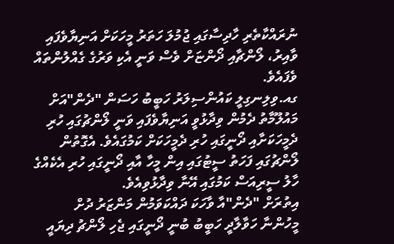ނުރައްކާތެރި ހާދިސާގައި ޖުމުލަ ހަތަރު މީހަކަށް އަނިޔާވެފައި ވާއިރު، ލޯންޗާއި ދޯންޏަށް ވެސް ވަނީ އެކި ވަރުގެ ގެއްލުންތައް ވެފައެވެ.
ގއ.ވިލިނގިލީ ކައުންސިލަރު ހަބީބު ހަސަން "ދެން"އަށް މައުލޫމާތު ދެމުން ވިދާޅުވީ އަނިޔާވެފައި ވަނީ ލޯންޗުގައި ހުރި ދެމީހަކަށާއި ދޯނީގައި ހުރި ދެމީހަކަށް ކަމުގައެވެ. އެގޮތުން ލޯންޗުގައި ފަހަތު ސީޓުގައި އިން މީހާ އާއި ދޯނީގައި ހުރި އެކެއްގެ ހާލު ސީރިއަސް ކަމުގައި އޭނާ ވިދާޅުވިއެވެ.
އިތުރަށް "ދެން"އާ ވާހަކަ ދައްކަވަމުން މަންޒަރު ދުށް މީހުންނާ ހަވާލާދީ ހަބީބު ބުނީ ދޯނީގައި ޖެހި ލޯންޗު ދިޔައީ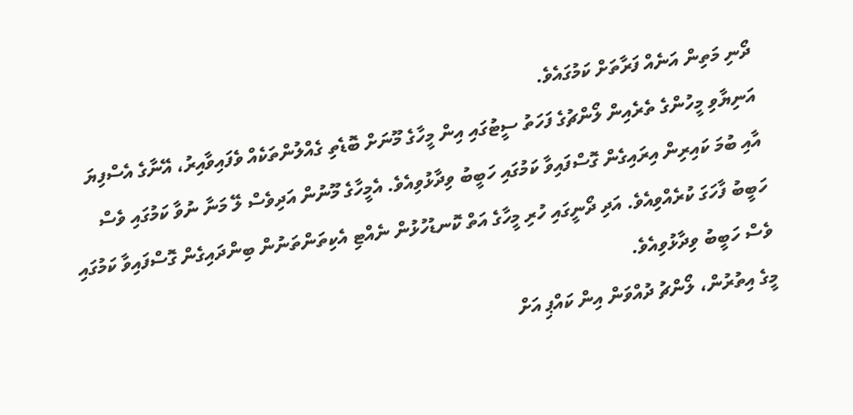ދޯނި މަތިން އަނެއް ފަރާތަށް ކަމުގައެވެ.
އަނިޔާވި މީހުންގެ ތެރެއިން ލޯންޗުގެ ފަހަތު ސީޓުގައި އިން މީހާގެ މޫނަށް ބޮޑެތި ގެއްލުންތަކެއް ވެފައިވާއިރު، އޭނާގެ އެސްފިޔަ އާއި ބުމަ ކައިރިން އިރައިގެން ގޮސްފައިވާ ކަމުގައި ހަބީބު ވިދާޅުވިއެވެ. އެމީހާގެ މޫނުން އަދިވެސް ލޭ މަނާ ނުވާ ކަމުގައި ވެސް ހަބީބު ފާހަގަ ކުރެއްވިއެވެ. އަދި ދޯނީގައި ހުރި މީހާގެ އަތް ކޮނޑުހުޅުން ނެއްޓި އެކިތަންތަނުން ބިންދައިގެން ގޮސްފައިވާ ކަމުގައި ވެސް ހަބީބު ވިދާޅުވިއެވެ.
މީގެ އިތުރުން، ލޯންޗު ދުއްވަން އިން ކައްޕި އަށް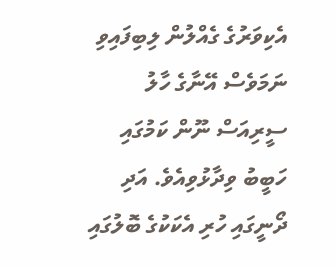އެކިވަރުގެ ގެއްލުން ލިބިފައިވި ނަމަވެސް އޭނާގެ ހާލު ސީރިއަސް ނޫން ކަމުގައި ހަބީބު ވިދާޅުވިއެވެ. އަދި ދޯނީގައި ހުރި އެކަކުގެ ބޮލުގައި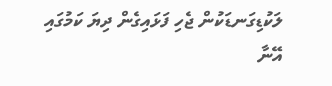ލަކުޑިގަނޑަކުން ޖެހި ފަޅައިގެން ދިޔަ ކަމުގައި އޭނާ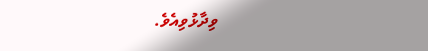ވިދާޅުވިއެވެ.